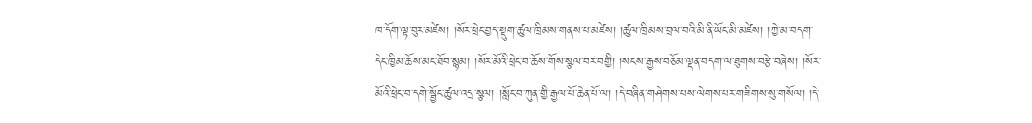ཁ་དོག་ལྟ་བུར་མཛེས། །སོར་ཕྲེང་བྱད་སྡུག་ཚུལ་ཁྲིམས་གནས་པ་མཛེས། །ཚུལ་ཁྲིམས་བྲལ་བའི་མི་ནི་ཡོང་མི་མཛེས། །ཀྱེ་མ་བདག་དེང་ཁྱིམ་ཆོས་མང་ཐོབ་སྙམ། །སོར་མོའི་ཕྲེང་བ་ཆོས་གོས་སྩལ་བར་བགྱི། །སངས་རྒྱས་བཅོམ་ལྡན་བདག་ལ་ཐུགས་བརྩེ་བཞེས། །སོར་མོའི་ཕྲེང་བ་དགེ་སྦྱོང་ཚུལ་འདྲ་སྩལ། །སློང་བ་ཀུན་གྱི་རྒྱལ་པོ་ཆེན་པོ་ལ། །དེ་བཞིན་གཤེགས་པས་ལེགས་པར་གཟིགས་སུ་གསོལ། །དེ་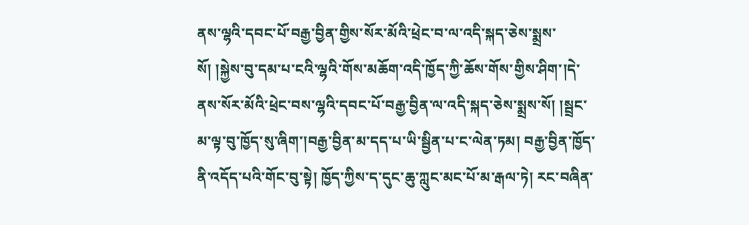ནས་ལྷའི་དབང་པོ་བརྒྱ་བྱིན་གྱིས་སོར་མོའི་ཕྲེང་བ་ལ་འདི་སྐད་ཅེས་སྨྲས་སོ། །སྐྱེས་བུ་དམ་པ་ངའི་ལྷའི་གོས་མཆོག་འདི་ཁྱོད་ཀྱི་ཆོས་གོས་གྱིས་ཤིག་།དེ་ནས་སོར་མོའི་ཕྲེང་བས་ལྷའི་དབང་པོ་བརྒྱ་བྱིན་ལ་འདི་སྐད་ཅེས་སྨྲས་སོ། །སྦྲང་མ་ལྟ་བུ་ཁྱོད་སུ་ཞིག་།བརྒྱ་བྱིན་མ་དད་པ་ཡི་སྦྱིན་པ་ང་ལེན་ཏམ། བརྒྱ་བྱིན་ཁྱོད་ནི་འདོད་པའི་གོང་བུ་སྟེ། ཁྱོད་ཀྱིས་ད་དུང་ཆུ་ཀླུང་མང་པོ་མ་རྒལ་ཏེ། རང་བཞིན་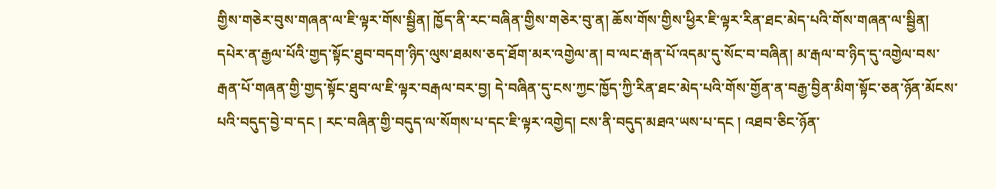གྱིས་གཅེར་བུས་གཞན་ལ་ཇི་ལྟར་གོས་སྦྱིན། ཁྱོད་ནི་རང་བཞིན་གྱིས་གཅེར་བུ་ན། ཆོས་གོས་གྱིས་ཕྱིར་ཇི་ལྟར་རིན་ཐང་མེད་པའི་གོས་གཞན་ལ་སྦྱིན། དཔེར་ན་རྒྱལ་པོའི་གྱད་སྟོང་ཐུབ་བདག་ཉིད་ལུས་ཐམས་ཅད་ཐོག་མར་འགྱེལ་ན། བ་ལང་རྒན་པོ་འདམ་དུ་སོང་བ་བཞིན། མ་རྒལ་བ་ཉིད་དུ་འགྱེལ་བས་རྒན་པོ་གཞན་གྱི་གྱད་སྟོང་ཐུབ་ལ་ཇི་ལྟར་བརྒལ་བར་བྱ། དེ་བཞིན་དུ་ངས་ཀྱང་ཁྱོད་ཀྱི་རིན་ཐང་མེད་པའི་གོས་གྱོན་ན་བརྒྱ་བྱིན་མིག་སྟོང་ཅན་ཉོན་མོངས་པའི་བདུད་བྱེ་བ་དང ། རང་བཞིན་གྱི་བདུད་ལ་སོགས་པ་དང་ཇི་ལྟར་འགྱེད། ངས་ནི་བདུད་མཐའ་ཡས་པ་དང ། འཐབ་ཅིང་ཉོན་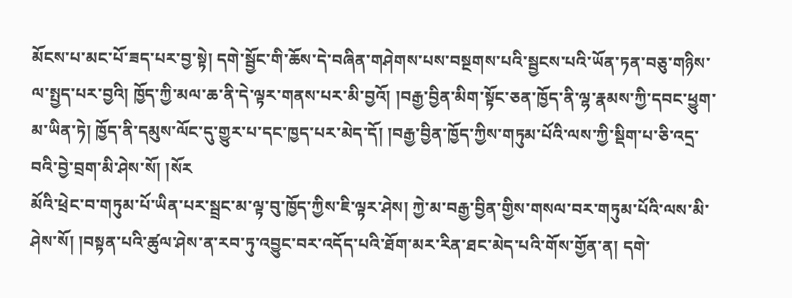མོངས་པ་མང་པོ་ཟད་པར་བྱ་སྟེ། དགེ་སྦྱོང་གི་ཆོས་དེ་བཞིན་གཤེགས་པས་བསྔགས་པའི་སྦྱངས་པའི་ཡོན་ཏན་བཅུ་གཉིས་ལ་སྤྱད་པར་བྱའི། ཁྱོད་ཀྱི་མལ་ཆ་ནི་དེ་ལྟར་གནས་པར་མི་བྱའོ། །བརྒྱ་བྱིན་མིག་སྟོང་ཅན་ཁྱོད་ནི་ལྷ་རྣམས་ཀྱི་དབང་ཕྱུག་མ་ཡིན་ཏེ། ཁྱོད་ནི་དམུས་ལོང་དུ་གྱུར་པ་དང་ཁྱད་པར་མེད་དོ། །བརྒྱ་བྱིན་ཁྱོད་ཀྱིས་གཏུམ་པོའི་ལས་ཀྱི་སྡིག་པ་ཅི་འདྲ་བའི་བྱེ་བྲག་མི་ཤེས་སོ། །སོར
མོའི་ཕྲེང་བ་གཏུམ་པོ་ཡིན་པར་སྦྲང་མ་ལྟ་བུ་ཁྱོད་ཀྱིས་ཇི་ལྟར་ཤེས། ཀྱེ་མ་བརྒྱ་བྱིན་གྱིས་གསལ་བར་གཏུམ་པོའི་ལས་མི་ཤེས་སོ། །བསྟན་པའི་ཚུལ་ཤེས་ན་རབ་ཏུ་འབྱུང་བར་འདོད་པའི་ཐོག་མར་རིན་ཐང་མེད་པའི་གོས་གྱོན་ན། དགེ་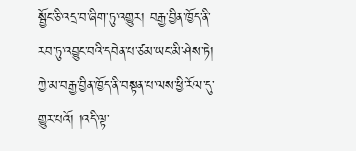སྦྱོང་ཅི་འདྲ་བ་ཞིག་ཏུ་འགྱུར། བརྒྱ་བྱིན་ཁྱོད་ནི་རབ་ཏུ་འབྱུང་བའི་དབེན་པ་ཙམ་ཡང་མི་ཤེས་ཏེ། ཀྱེ་མ་བརྒྱ་བྱིན་ཁྱོད་ནི་བསྟན་པ་ལས་ཕྱི་རོལ་དུ་གྱུར་པའོ། །འདི་ལྟ་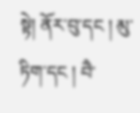སྟེ། ནོར་བུ་དང ། མུ་ཏིག་དང ། བཻ་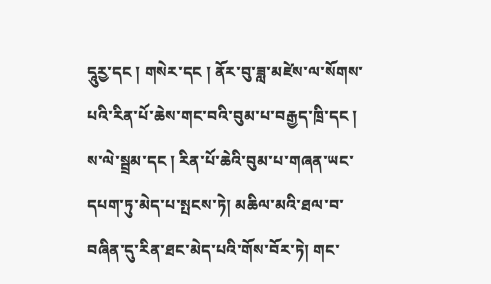དཱུརྱ་དང ། གསེར་དང ། ནོར་བུ་ཟླ་མཛེས་ལ་སོགས་པའི་རིན་པོ་ཆེས་གང་བའི་བུམ་པ་བརྒྱད་ཁྲི་དང ། ས་ལེ་སྦྲམ་དང ། རིན་པོ་ཆེའི་བུམ་པ་གཞན་ཡང་དཔག་ཏུ་མེད་པ་སྤངས་ཏེ། མཆིལ་མའི་ཐལ་བ་བཞིན་དུ་རིན་ཐང་མེད་པའི་གོས་བོར་ཏེ། གང་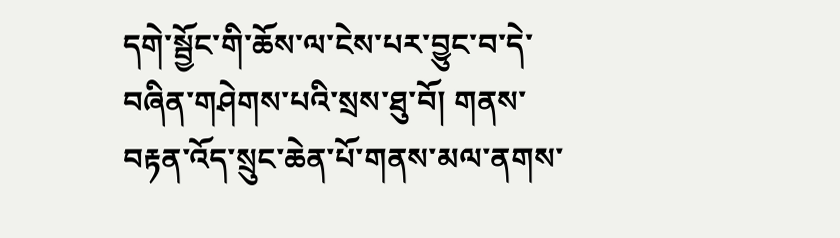དགེ་སྦྱོང་གི་ཆོས་ལ་ངེས་པར་བྱུང་བ་དེ་བཞིན་གཤེགས་པའི་སྲས་ཐུ་བོ། གནས་བརྟན་འོད་སྲུང་ཆེན་པོ་གནས་མལ་ནགས་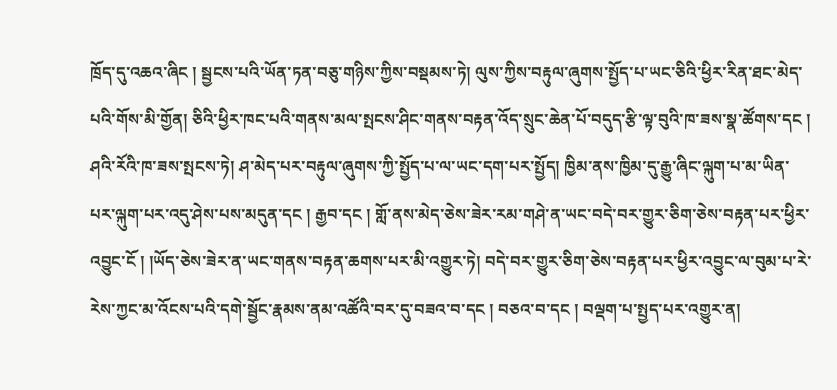ཁྲོད་དུ་འཆའ་ཞིང ། སྦྱངས་པའི་ཡོན་ཏན་བཅུ་གཉིས་ཀྱིས་བསྡམས་ཏེ། ལུས་ཀྱིས་བརྟུལ་ཞུགས་སྤྱོད་པ་ཡང་ཅིའི་ཕྱིར་རིན་ཐང་མེད་པའི་གོས་མི་གྱོན། ཅིའི་ཕྱིར་ཁང་པའི་གནས་མལ་སྤངས་ཤིང་གནས་བརྟན་འོད་སྲུང་ཆེན་པོ་བདུད་རྩི་ལྟ་བུའི་ཁ་ཟས་སྣ་ཚོགས་དང ། ཤའི་རོའི་ཁ་ཟས་སྤངས་ཏེ། ཤ་མེད་པར་བརྟུལ་ཞུགས་ཀྱི་སྤྱོད་པ་ལ་ཡང་དག་པར་སྤྱོད། ཁྱིམ་ནས་ཁྱིམ་དུ་རྒྱུ་ཞིང་ལྐུག་པ་མ་ཡིན་པར་ལྐུག་པར་འདུ་ཤེས་པས་མདུན་དང ། རྒྱབ་དང ། གློ་ནས་མེད་ཅེས་ཟེར་རམ་གཤེ་ན་ཡང་བདེ་བར་གྱུར་ཅིག་ཅེས་བརྟན་པར་ཕྱིར་འབྱུང་ངོ ། །ཡོད་ཅེས་ཟེར་ན་ཡང་གནས་བརྟན་ཆགས་པར་མི་འགྱུར་ཏེ། བདེ་བར་གྱུར་ཅིག་ཅེས་བརྟན་པར་ཕྱིར་འབྱུང་ལ་བུམ་པ་རེ་རེས་ཀྱང་མ་འོངས་པའི་དགེ་སྦྱོང་རྣམས་ནམ་འཚོའི་བར་དུ་བཟའ་བ་དང ། བཅའ་བ་དང ། བལྡག་པ་སྤྱད་པར་འགྱུར་ན།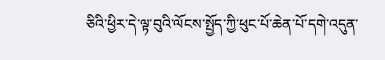ཅིའི་ཕྱིར་དེ་ལྟ་བུའི་ལོངས་སྤྱོད་ཀྱི་ཕུང་པོ་ཆེན་པོ་དགེ་འདུན་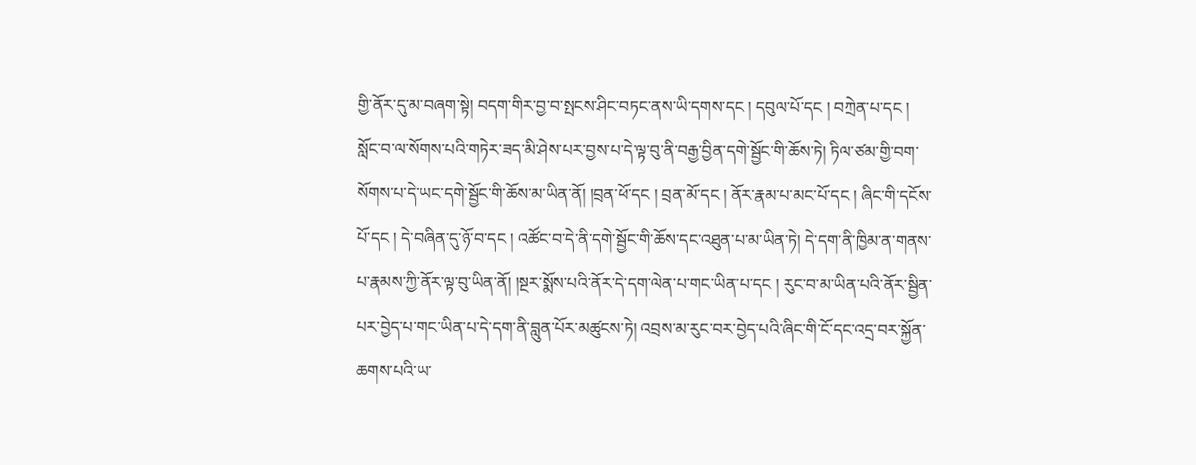གྱི་ནོར་དུ་མ་བཞག་སྟེ། བདག་གིར་བྱ་བ་སྤངས་ཤིང་བཏང་ནས་ཡི་དགས་དང ། དབུལ་པོ་དང ། བཀྲེན་པ་དང །
སློང་བ་ལ་སོགས་པའི་གཏེར་ཟད་མི་ཤེས་པར་བྱས་པ་དེ་ལྟ་བུ་ནི་བརྒྱ་བྱིན་དགེ་སྦྱོང་གི་ཆོས་ཏེ། ཏིལ་ཙམ་གྱི་བག་སོགས་པ་དེ་ཡང་དགེ་སྦྱོང་གི་ཆོས་མ་ཡིན་ནོ། །བྲན་ཕོ་དང ། བྲན་མོ་དང ། ནོར་རྣམ་པ་མང་པོ་དང ། ཞིང་གི་དངོས་པོ་དང ། དེ་བཞིན་དུ་ཉོ་བ་དང ། འཚོང་བ་དེ་ནི་དགེ་སྦྱོང་གི་ཆོས་དང་འཐུན་པ་མ་ཡིན་ཏེ། དེ་དག་ནི་ཁྱིམ་ན་གནས་པ་རྣམས་ཀྱི་ནོར་ལྟ་བུ་ཡིན་ནོ། །སྔར་སྨོས་པའི་ནོར་དེ་དག་ལེན་པ་གང་ཡིན་པ་དང ། རུང་བ་མ་ཡིན་པའི་ནོར་སྦྱིན་པར་བྱེད་པ་གང་ཡིན་པ་དེ་དག་ནི་བླུན་པོར་མཚུངས་ཏེ། འབྲས་མ་རུང་བར་བྱེད་པའི་ཞིང་གི་ངོ་དང་འདྲ་བར་སྐྱོན་ཆགས་པའི་ཡ་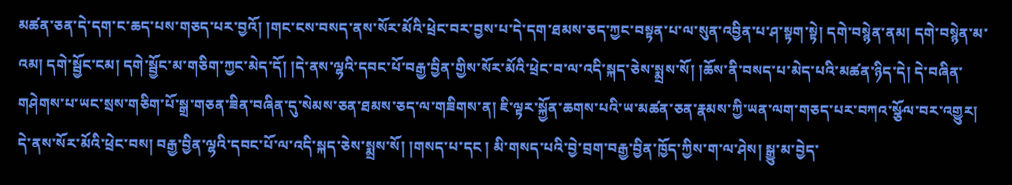མཚན་ཅན་དེ་དག་ང་ཆད་པས་གཅད་པར་བྱའོ། །གང་ངས་བསད་ནས་སོར་མོའི་ཕྲེང་བར་བྱས་པ་དེ་དག་ཐམས་ཅད་ཀྱང་བསྟན་པ་ལ་སུན་འབྱིན་པ་ཤ་སྟག་སྟེ། དགེ་བསྙེན་ནམ། དགེ་བསྙེན་མ་འམ། དགེ་སྦྱོང་ངམ། དགེ་སྦྱོང་མ་གཅིག་ཀྱང་མེད་དོ། །དེ་ནས་ལྷའི་དབང་པོ་བརྒྱ་བྱིན་གྱིས་སོར་མོའི་ཕྲེང་བ་ལ་འདི་སྐད་ཅེས་སྨྲས་སོ། །ཆོས་ནི་བསད་པ་མེད་པའི་མཚན་ཉིད་དེ། དེ་བཞིན་གཤེགས་པ་ཡང་སྲས་གཅིག་པོ་སྒྲ་གཅན་ཟིན་བཞིན་དུ་སེམས་ཅན་ཐམས་ཅད་ལ་གཟིགས་ན། ཇི་ལྟར་སྐྱོན་ཆགས་པའི་ཡ་མཚན་ཅན་རྣམས་ཀྱི་ཡན་ལག་གཅད་པར་བཀའ་སྩོལ་བར་འགྱུར། དེ་ནས་སོར་མོའི་ཕྲེང་བས། བརྒྱ་བྱིན་ལྷའི་དབང་པོ་ལ་འདི་སྐད་ཅེས་སྨྲས་སོ། །གསད་པ་དང ། མི་གསད་པའི་བྱེ་བྲག་བརྒྱ་བྱིན་ཁྱོད་ཀྱིས་ག་ལ་ཤེས། སྒྱུ་མ་བྱེད་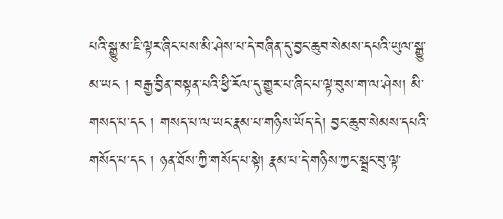པའི་སྒྱུ་མ་ཇི་ལྟར་ཞིང་པས་མི་ཤེས་པ་དེ་བཞིན་དུ་བྱང་ཆུབ་སེམས་དཔའི་ཡུལ་སྒྱུ་མ་ཡང ། བརྒྱ་བྱིན་བསྟན་པའི་ཕྱི་རོལ་དུ་གྱུར་པ་ཞིང་པ་ལྟ་བུས་ག་ལ་ཤེས། མི་གསད་པ་དང ། གསད་པ་ལ་ཡང་རྣམ་པ་གཉིས་ཡོད་དེ། བྱང་ཆུབ་སེམས་དཔའི་གསོད་པ་དང ། ཉན་ཐོས་ཀྱི་གསོད་པ་སྟེ། རྣམ་པ་དེ་གཉིས་ཀྱང་སྦྲང་བུ་ལྟ་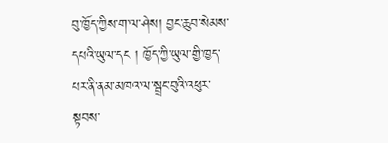བུ་ཁྱོད་ཀྱིས་ག་ལ་ཤེས། བྱང་ཆུབ་སེམས་དཔའི་ཡུལ་དང ། ཁྱོད་ཀྱི་ཡུལ་གྱི་ཁྱད་པར་ནི་ནམ་མཁའ་ལ་སྦྲང་བུའི་འཕུར་སྟབས་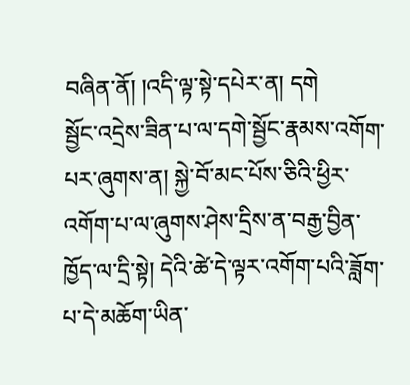བཞིན་ནོ། །འདི་ལྟ་སྟེ་དཔེར་ན། དགེ
སྦྱོང་འདྲེས་ཟིན་པ་ལ་དགེ་སྦྱོང་རྣམས་འགོག་པར་ཞུགས་ན། སྐྱེ་བོ་མང་པོས་ཅིའི་ཕྱིར་འགོག་པ་ལ་ཞུགས་ཤེས་དྲིས་ན་བརྒྱ་བྱིན་ཁྱོད་ལ་དྲི་སྟེ། དེའི་ཚེ་དེ་ལྟར་འགོག་པའི་ཟློག་པ་དེ་མཆོག་ཡིན་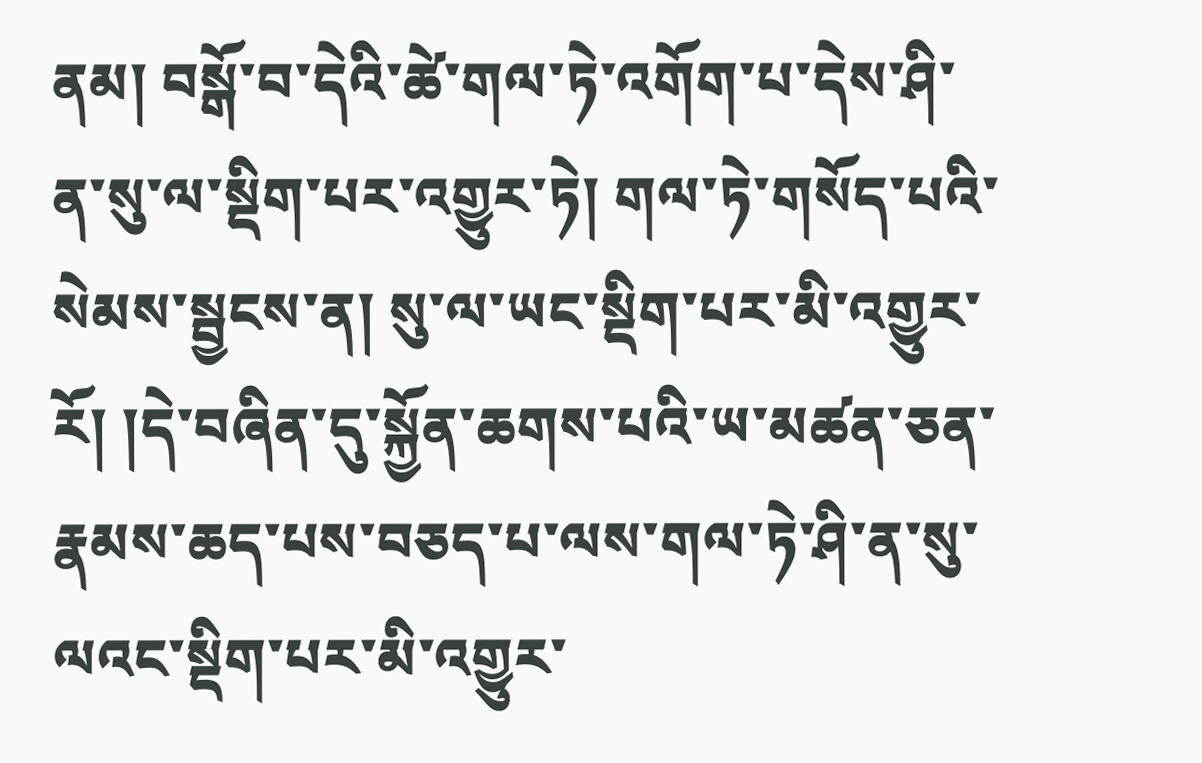ནམ། བསྒོ་བ་དེའི་ཚེ་གལ་ཏེ་འགོག་པ་དེས་ཤི་ན་སུ་ལ་སྡིག་པར་འགྱུར་ཏེ། གལ་ཏེ་གསོད་པའི་སེམས་སྦྱངས་ན། སུ་ལ་ཡང་སྡིག་པར་མི་འགྱུར་རོ། །དེ་བཞིན་དུ་སྐྱོན་ཆགས་པའི་ཡ་མཚན་ཅན་རྣམས་ཆད་པས་བཅད་པ་ལས་གལ་ཏེ་ཤི་ན་སུ་ལའང་སྡིག་པར་མི་འགྱུར་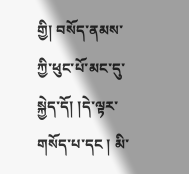གྱི། བསོད་ནམས་ཀྱི་ཕུང་པོ་མང་དུ་སྐྱེད་དོ། །དེ་ལྟར་གསོད་པ་དང ། མི་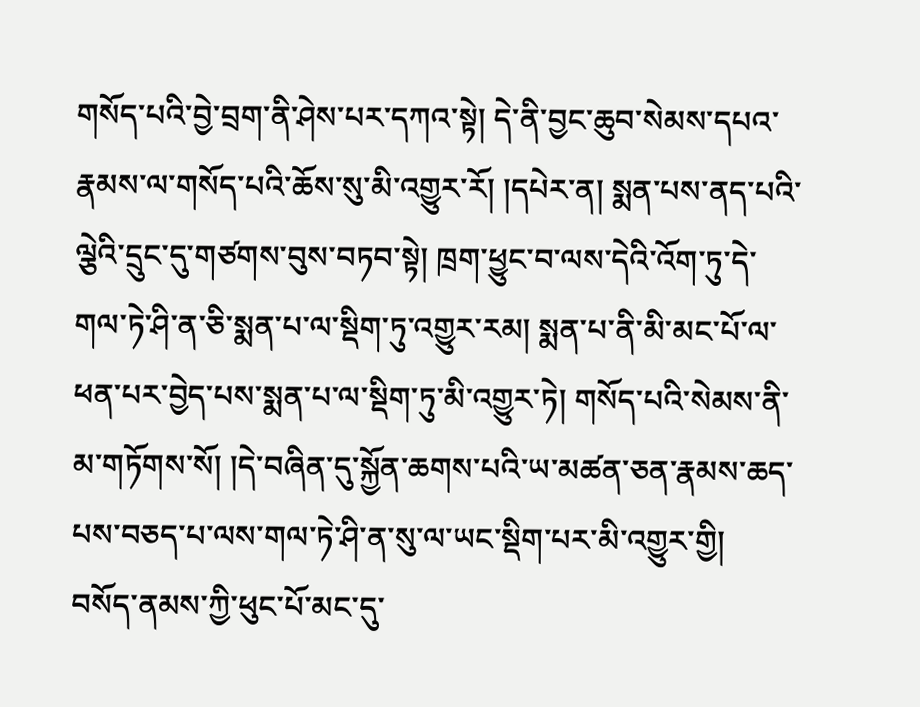གསོད་པའི་བྱེ་བྲག་ནི་ཤེས་པར་དཀའ་སྟེ། དེ་ནི་བྱང་ཆུབ་སེམས་དཔའ་རྣམས་ལ་གསོད་པའི་ཆོས་སུ་མི་འགྱུར་རོ། །དཔེར་ན། སྨན་པས་ནད་པའི་ལྕེའི་དྲུང་དུ་གཙགས་བུས་བཏབ་སྟེ། ཁྲག་ཕྱུང་བ་ལས་དེའི་འོག་ཏུ་དེ་གལ་ཏེ་ཤི་ན་ཅི་སྨན་པ་ལ་སྡིག་ཏུ་འགྱུར་རམ། སྨན་པ་ནི་མི་མང་པོ་ལ་ཕན་པར་བྱེད་པས་སྨན་པ་ལ་སྡིག་ཏུ་མི་འགྱུར་ཏེ། གསོད་པའི་སེམས་ནི་མ་གཏོགས་སོ། །དེ་བཞིན་དུ་སྐྱོན་ཆགས་པའི་ཡ་མཚན་ཅན་རྣམས་ཆད་པས་བཅད་པ་ལས་གལ་ཏེ་ཤི་ན་སུ་ལ་ཡང་སྡིག་པར་མི་འགྱུར་གྱི། བསོད་ནམས་ཀྱི་ཕུང་པོ་མང་དུ་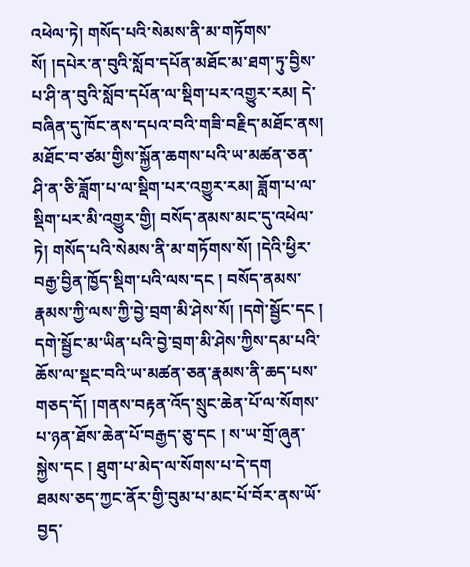འཕེལ་ཏེ། གསོད་པའི་སེམས་ནི་མ་གཏོགས་སོ། །དཔེར་ན་བུའི་སློབ་དཔོན་མཐོང་མ་ཐག་ཏུ་བྱིས་པ་ཤི་ན་བུའི་སློབ་དཔོན་ལ་སྡིག་པར་འགྱུར་རམ། དེ་བཞིན་དུ་ཁོང་ནས་དཔའ་བའི་གཟི་བརྗིད་མཐོང་ནས། མཐོང་བ་ཙམ་གྱིས་སྐྱོན་ཆགས་པའི་ཡ་མཚན་ཅན་ཤི་ན་ཅི་ཟློག་པ་ལ་སྡིག་པར་འགྱུར་རམ། ཟློག་པ་ལ་སྡིག་པར་མི་འགྱུར་གྱི། བསོད་ནམས་མང་དུ་འཕེལ་ཏེ། གསོད་པའི་སེམས་ནི་མ་གཏོགས་སོ། །དེའི་ཕྱིར་བརྒྱ་བྱིན་ཁྱོད་སྡིག་པའི་ལས་དང ། བསོད་ནམས་རྣམས་ཀྱི་ལས་ཀྱི་བྱེ་བྲག་མི་ཤེས་སོ། །དགེ་སྦྱོང་དང ། དགེ་སྦྱོང་མ་ཡིན་པའི་བྱེ་བྲག་མི་ཤེས་ཀྱིས་དམ་པའི་ཆོས་ལ་སྡང་བའི་ཡ་མཚན་ཅན་རྣམས་ནི་ཆད་པས་གཅད་དོ། །གནས་བརྟན་འོད་སྲུང་ཆེན་པོ་ལ་སོགས་པ་ཉན་ཐོས་ཆེན་པོ་བརྒྱད་ཅུ་དང ། ས་ཡ་གྲོ་ཞུན་སྐྱེས་དང ། ཐུག་པ་མེད་ལ་སོགས་པ་དེ་དག
ཐམས་ཅད་ཀྱང་ནོར་གྱི་བུམ་པ་མང་པོ་བོར་ནས་ཡོ་བྱད་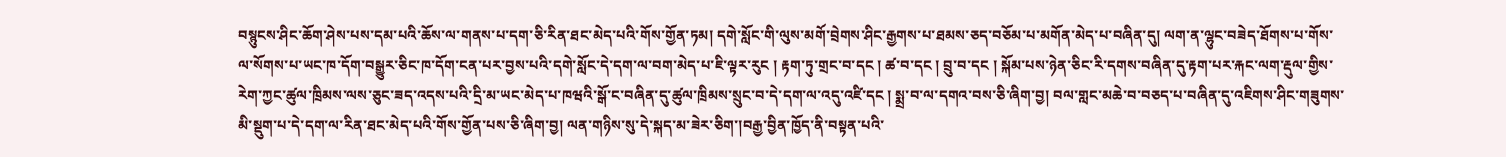བསྙུངས་ཤིང་ཆོག་ཤེས་པས་དམ་པའི་ཆོས་ལ་གནས་པ་དག་ཅི་རིན་ཐང་མེད་པའི་གོས་གྱོན་ཏམ། དགེ་སློང་གི་ལུས་མགོ་བྲེགས་ཤིང་རྒྱགས་པ་ཐམས་ཅད་བཅོམ་པ་མགོན་མེད་པ་བཞིན་དུ། ལག་ན་ལྷུང་བཟེད་ཐོགས་པ་གོས་ལ་སོགས་པ་ཡང་ཁ་དོག་བསྒྱུར་ཅིང་ཁ་དོག་ངན་པར་བྱས་པའི་དགེ་སློང་དེ་དག་ལ་བག་མེད་པ་ཇི་ལྟར་རུང ། རྟག་ཏུ་གྲང་བ་དང ། ཚ་བ་དང ། བྲུ་བ་དང ། སྐོམ་པས་ཉེན་ཅིང་རི་དགས་བཞིན་དུ་རྟག་པར་རྐང་ལག་རྡུལ་གྱིས་རེག་ཀྱང་ཚུལ་ཁྲིམས་ལས་ཅུང་ཟད་འདས་པའི་དྲི་མ་ཡང་མེད་པ་ཁཝའི་སྒོ་ང་བཞིན་དུ་ཚུལ་ཁྲིམས་སྲུང་བ་དེ་དག་ལ་འདུ་འཛི་དང ། སྨྲ་བ་ལ་དགའ་བས་ཅི་ཞིག་བྱ། བལ་གླང་མཆེ་བ་བཅད་པ་བཞིན་དུ་འཇིགས་ཤིང་གཟུགས་མི་སྡུག་པ་དེ་དག་ལ་རིན་ཐང་མེད་པའི་གོས་གྱོན་པས་ཅི་ཞིག་བྱ། ལན་གཉིས་སུ་དེ་སྐད་མ་ཟེར་ཅིག་།བརྒྱ་བྱིན་ཁྱོད་ནི་བསྟན་པའི་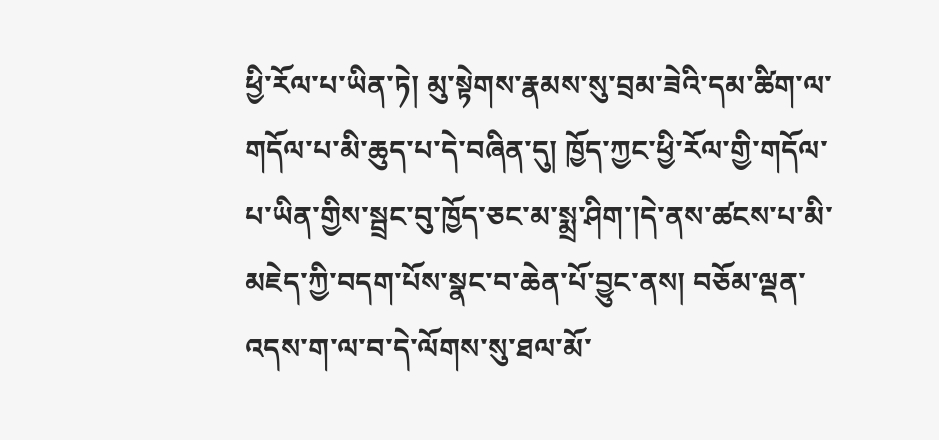ཕྱི་རོལ་པ་ཡིན་ཏེ། མུ་སྟེགས་རྣམས་སུ་བྲམ་ཟེའི་དམ་ཚིག་ལ་གདོལ་པ་མི་ཆུད་པ་དེ་བཞིན་དུ། ཁྱོད་ཀྱང་ཕྱི་རོལ་གྱི་གདོལ་པ་ཡིན་གྱིས་སྦྲང་བུ་ཁྱོད་ཅང་མ་སྨྲ་ཤིག་།དེ་ནས་ཚངས་པ་མི་མཇེད་ཀྱི་བདག་པོས་སྣང་བ་ཆེན་པོ་བྱུང་ནས། བཅོམ་ལྡན་འདས་ག་ལ་བ་དེ་ལོགས་སུ་ཐལ་མོ་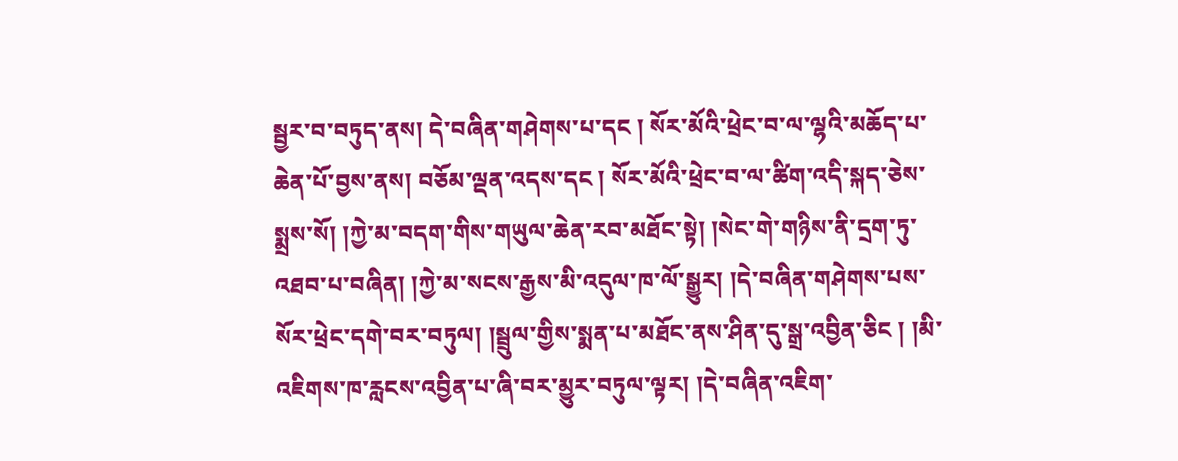སྦྱར་བ་བཏུད་ནས། དེ་བཞིན་གཤེགས་པ་དང ། སོར་མོའི་ཕྲེང་བ་ལ་ལྷའི་མཆོད་པ་ཆེན་པོ་བྱས་ནས། བཅོམ་ལྡན་འདས་དང ། སོར་མོའི་ཕྲེང་བ་ལ་ཚིག་འདི་སྐད་ཅེས་སྨྲས་སོ། །ཀྱེ་མ་བདག་གིས་གཡུལ་ཆེན་རབ་མཐོང་སྟེ། །སེང་གེ་གཉིས་ནི་དྲག་ཏུ་འཐབ་པ་བཞིན། །ཀྱེ་མ་སངས་རྒྱས་མི་འདུལ་ཁ་ལོ་སྒྱུར། །དེ་བཞིན་གཤེགས་པས་སོར་ཕྲེང་དགེ་བར་བཏུལ། །སྦྲུལ་གྱིས་སྨན་པ་མཐོང་ནས་ཤིན་དུ་སྒྲ་འབྱིན་ཅིང ། །མི་འཇིགས་ཁ་རླངས་འབྱིན་པ་ཞི་བར་མྱུར་བཏུལ་ལྟར། །དེ་བཞིན་འཇིག་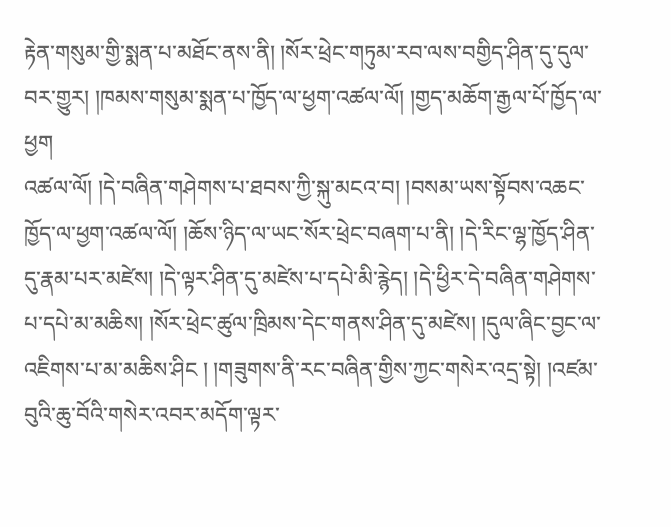རྟེན་གསུམ་གྱི་སྨན་པ་མཐོང་ནས་ནི། །སོར་ཕྲེང་གཏུམ་རབ་ལས་བགྱིད་ཤིན་དུ་དུལ་བར་གྱུར། །ཁམས་གསུམ་སྨན་པ་ཁྱོད་ལ་ཕྱག་འཚལ་ལོ། །གྱད་མཆོག་རྒྱལ་པོ་ཁྱོད་ལ་ཕྱག
འཚལ་ལོ། །དེ་བཞིན་གཤེགས་པ་ཐབས་ཀྱི་སྐུ་མངའ་བ། །བསམ་ཡས་སྟོབས་འཆང་ཁྱོད་ལ་ཕྱག་འཚལ་ལོ། །ཆོས་ཉིད་ལ་ཡང་སོར་ཕྲེང་བཞག་པ་ནི། །དེ་རིང་ལྷ་ཁྱོད་ཤིན་དུ་རྣམ་པར་མཛེས། །དེ་ལྟར་ཤིན་དུ་མཛེས་པ་དཔེ་མི་རྙེད། །དེ་ཕྱིར་དེ་བཞིན་གཤེགས་པ་དཔེ་མ་མཆིས། །སོར་ཕྲེང་ཚུལ་ཁྲིམས་དེང་གནས་ཤིན་དུ་མཛེས། །དུལ་ཞིང་བྱང་ལ་འཇིགས་པ་མ་མཆིས་ཤིང ། །གཟུགས་ནི་རང་བཞིན་གྱིས་ཀྱང་གསེར་འདྲ་སྟེ། །འཛམ་བུའི་ཆུ་བོའི་གསེར་འབར་མདོག་ལྟར་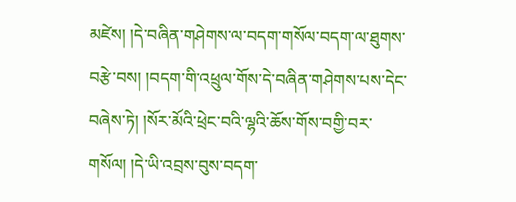མཛེས། །དེ་བཞིན་གཤེགས་ལ་བདག་གསོལ་བདག་ལ་ཐུགས་བརྩེ་བས། །བདག་གི་འཕྲུལ་གོས་དེ་བཞིན་གཤེགས་པས་དེང་བཞེས་ཏེ། །སོར་མོའི་ཕྲེང་བའི་ལྷའི་ཆོས་གོས་བགྱི་བར་གསོལ། །དེ་ཡི་འབྲས་བུས་བདག་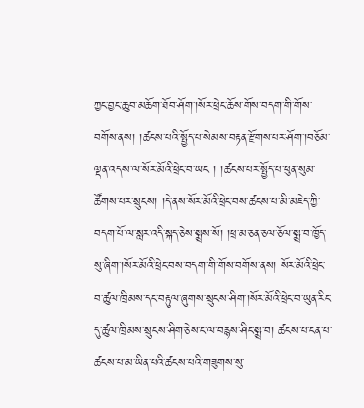ཀྱང་བྱང་ཆུབ་མཆོག་ཐོབ་ཤོག་།སོར་ཕྲེང་ཆོས་གོས་བདག་གི་གོས་བགོས་ནས། །ཚངས་པའི་སྤྱོད་པ་སེམས་བརྟན་རྫོགས་པར་ཤོག་།བཅོམ་ལྡན་འདས་ལ་སོར་མོའི་ཕྲེང་བ་ཡང ། །ཚངས་པར་སྤྱོད་པ་ཕུན་སུམ་ཚོགས་པར་སྲུངས། །དེ་ནས་སོར་མོའི་ཕྲེང་བས་ཚངས་པ་མི་མཇེད་ཀྱི་བདག་པོ་ལ་སླར་འདི་སྐད་ཅེས་སྨྲས་སོ། །ཕྲ་མ་ཅན་ཅལ་ཅོལ་སྨྲ་བ་ཁྱོད་སུ་ཞིག་།སོར་མོའི་ཕྲེང་བས་བདག་གི་གོས་བགོས་ནས། སོར་མོའི་ཕྲེང་བ་ཚུལ་ཁྲིམས་དང་བརྟུལ་ཞུགས་སྲུངས་ཤིག་།སོར་མོའི་ཕྲེང་བ་ཡུན་རིང་དུ་ཚུལ་ཁྲིམས་སྲུངས་ཤིག་ཅེས་ང་ལ་བརྙས་ཤིང་སྨྲ་བ། ཚངས་པ་ངན་པ་ཚངས་པ་མ་ཡིན་པའི་ཚངས་པའི་གཟུགས་སུ་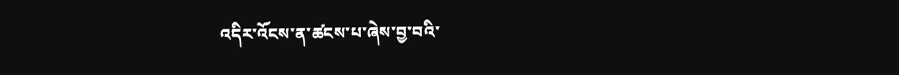འདིར་འོངས་ན་ཚངས་པ་ཞེས་བྱ་བའི་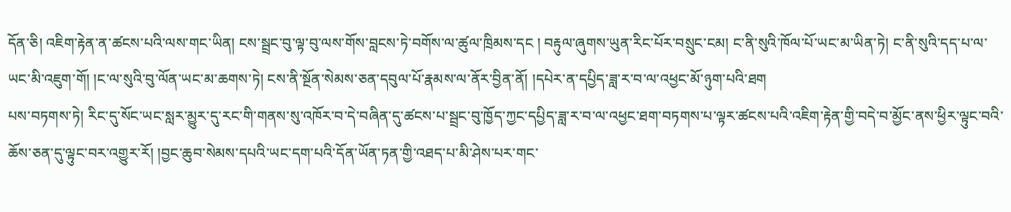དོན་ཅི། འཇིག་རྟེན་ན་ཚངས་པའི་ལས་གང་ཡིན། ངས་སྦྲང་བུ་ལྟ་བུ་ལས་གོས་བླངས་ཏེ་བགོས་ལ་ཚུལ་ཁྲིམས་དང ། བརྟུལ་ཞུགས་ཡུན་རིང་པོར་བསྲུང་ངམ། ང་ནི་སུའི་ཁོལ་པོ་ཡང་མ་ཡིན་ཏེ། ང་ནི་སུའི་དད་པ་ལ་ཡང་མི་འཇུག་གོ། །ང་ལ་སུའི་བུ་ལོན་ཡང་མ་ཆགས་ཏེ། ངས་ནི་སྔོན་སེམས་ཅན་དབུལ་པོ་རྣམས་ལ་ནོར་བྱིན་ནོ། །དཔེར་ན་དཔྱིད་ཟླ་ར་བ་ལ་འཕྱང་མོ་ཉུག་པའི་ཐག
པས་བཏགས་ཏེ། རིང་དུ་སོང་ཡང་སླར་མྱུར་དུ་རང་གི་གནས་སུ་འཁོར་བ་དེ་བཞིན་དུ་ཚངས་པ་སྦྲང་བུ་ཁྱོད་ཀྱང་དཔྱིད་ཟླ་ར་བ་ལ་འཕྱང་ཐག་བཏགས་པ་ལྟར་ཚངས་པའི་འཇིག་རྟེན་གྱི་བདེ་བ་མྱོང་ནས་ཕྱིར་ལྟུང་བའི་ཆོས་ཅན་དུ་ལྟུང་བར་འགྱུར་རོ། །བྱང་ཆུབ་སེམས་དཔའི་ཡང་དག་པའི་དོན་ཡོན་ཏན་གྱི་འཐད་པ་མི་ཤེས་པར་གང་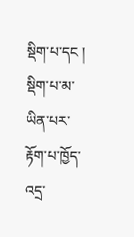སྡིག་པ་དང ། སྡིག་པ་མ་ཡིན་པར་རྟོག་པ་ཁྱོད་འདྲ་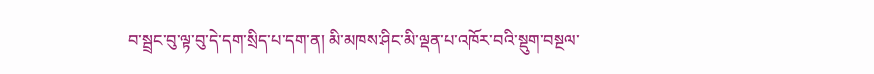བ་སྦྲང་བུ་ལྟ་བུ་དེ་དག་སྲིད་པ་དག་ན། མི་མཁས་ཤིང་མི་ལྡན་པ་འཁོར་བའི་སྡུག་བསྔལ་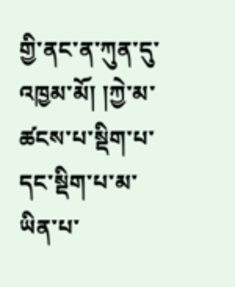གྱི་ནང་ན་ཀུན་དུ་འཁྱམ་མོ། །ཀྱེ་མ་ཚངས་པ་སྡིག་པ་དང་སྡིག་པ་མ་ཡིན་པ་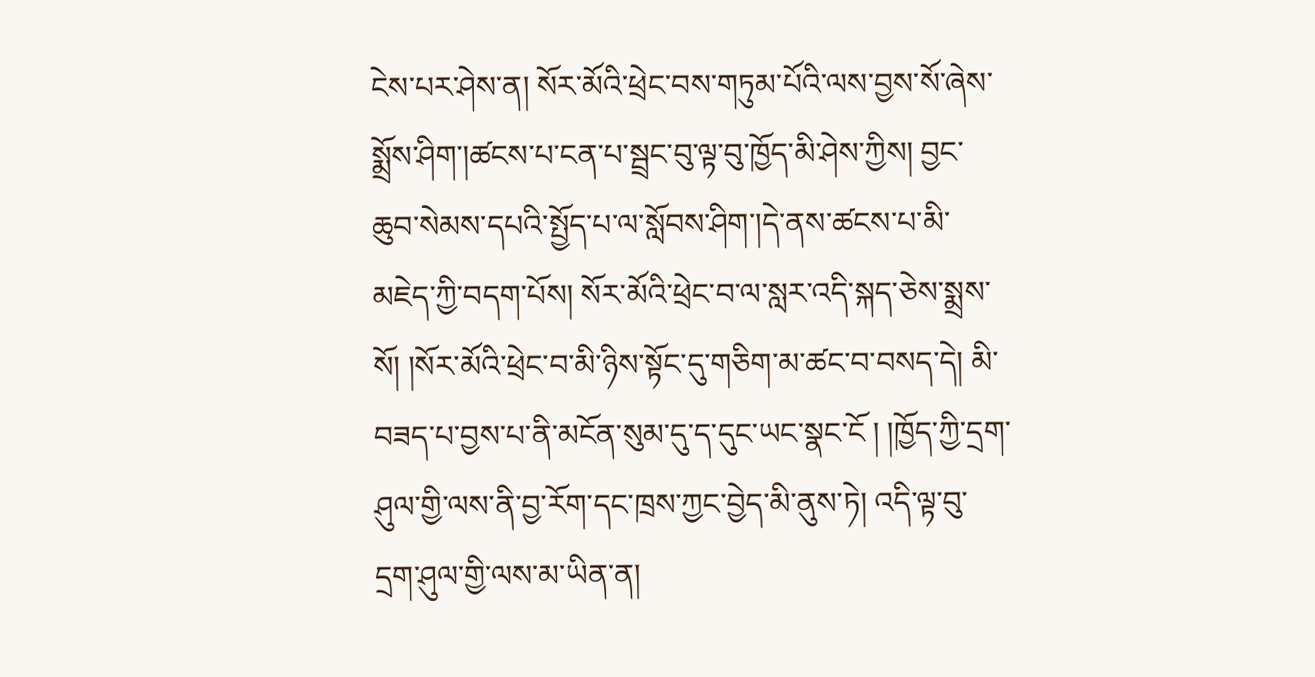ངེས་པར་ཤེས་ན། སོར་མོའི་ཕྲེང་བས་གཏུམ་པོའི་ལས་བྱས་སོ་ཞེས་སྨྲོས་ཤིག་།ཚངས་པ་ངན་པ་སྦྲང་བུ་ལྟ་བུ་ཁྱོད་མི་ཤེས་ཀྱིས། བྱང་ཆུབ་སེམས་དཔའི་སྤྱོད་པ་ལ་སློབས་ཤིག་།དེ་ནས་ཚངས་པ་མི་མཇེད་ཀྱི་བདག་པོས། སོར་མོའི་ཕྲེང་བ་ལ་སླར་འདི་སྐད་ཅེས་སྨྲས་སོ། །སོར་མོའི་ཕྲེང་བ་མི་ཉིས་སྟོང་དུ་གཅིག་མ་ཚང་བ་བསད་དེ། མི་བཟད་པ་བྱས་པ་ནི་མངོན་སུམ་དུ་ད་དུང་ཡང་སྣང་ངོ ། །ཁྱོད་ཀྱི་དྲག་ཤུལ་གྱི་ལས་ནི་བྱ་རོག་དང་ཁྲས་ཀྱང་བྱེད་མི་ནུས་ཏེ། འདི་ལྟ་བུ་དྲག་ཤུལ་གྱི་ལས་མ་ཡིན་ན།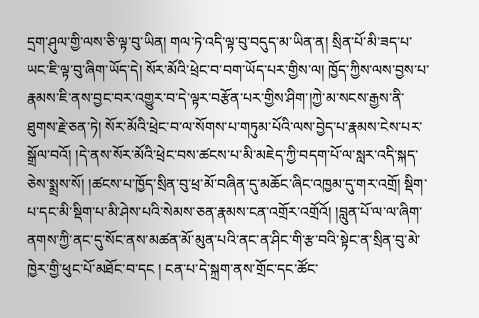དྲག་ཤུལ་གྱི་ལས་ཅི་ལྟ་བུ་ཡིན། གལ་ཏེ་འདི་ལྟ་བུ་བདུད་མ་ཡིན་ན། སྲིན་པོ་མི་ཟད་པ་ཡང་ཇི་ལྟ་བུ་ཞིག་ཡོད་དེ། སོར་མོའི་ཕྲེང་བ་བག་ཡོད་པར་གྱིས་ལ། ཁྱོད་ཀྱིས་ལས་བྱས་པ་རྣམས་ཇི་ནས་བྱང་བར་འགྱུར་བ་དེ་ལྟར་བརྩོན་པར་གྱིས་ཤིག་།ཀྱེ་མ་སངས་རྒྱས་ནི་ཐུགས་རྗེ་ཅན་ཏེ། སོར་མོའི་ཕྲེང་བ་ལ་སོགས་པ་གཏུམ་པོའི་ལས་བྱེད་པ་རྣམས་ངེས་པར་སྒྲོལ་བའོ། །དེ་ནས་སོར་མོའི་ཕྲེང་བས་ཚངས་པ་མི་མཇེད་ཀྱི་བདག་པོ་ལ་སླར་འདི་སྐད་ཅེས་སྨྲས་སོ། །ཚངས་པ་ཁྱོད་སྲིན་བུ་ཕྲ་མོ་བཞིན་དུ་མཆོང་ཞིང་འཁྱམ་དུ་གར་འགྲོ། སྡིག་པ་དང་མི་སྡིག་པ་མི་ཤེས་པའི་སེམས་ཅན་རྣམས་ངན་འགྲོར་འགྲོའོ། །བླུན་པོ་ལ་ལ་ཞིག་ནགས་ཀྱི་ནང་དུ་སོང་ནས་མཚན་མོ་མུན་པའི་ནང་ན་ཤིང་གི་རྩ་བའི་སྟེང་ན་སྲིན་བུ་མེ་ཁྱེར་གྱི་ཕུང་པོ་མཐོང་བ་དང ། ངན་པ་དེ་སྐྲག་ནས་གྲོང་དང་ཚོང་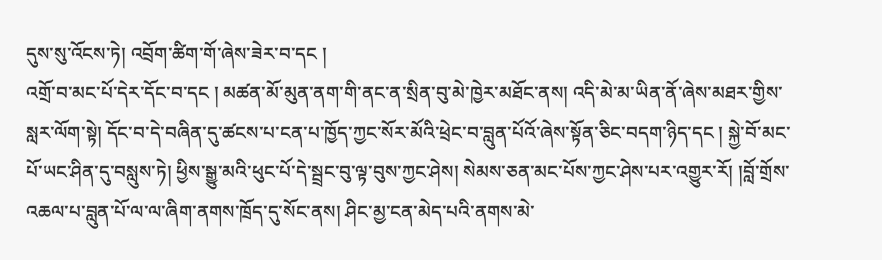དུས་སུ་འོངས་ཏེ། འབྲོག་ཚིག་གོ་ཞེས་ཟེར་བ་དང །
འགྲོ་བ་མང་པོ་དེར་དོང་བ་དང ། མཚན་མོ་མུན་ནག་གི་ནང་ན་སྲིན་བུ་མེ་ཁྱེར་མཐོང་ནས། འདི་མེ་མ་ཡིན་ནོ་ཞེས་མཐར་གྱིས་སླར་ལོག་སྟེ། དོང་བ་དེ་བཞིན་དུ་ཚངས་པ་ངན་པ་ཁྱོད་ཀྱང་སོར་མོའི་ཕྲེང་བ་བླུན་པོའོ་ཞེས་སྟོན་ཅིང་བདག་ཉིད་དང ། སྐྱེ་བོ་མང་པོ་ཡང་ཤིན་དུ་བསླུས་ཏེ། ཕྱིས་སྒྱུ་མའི་ཕུང་པོ་དེ་སྦྲང་བུ་ལྟ་བུས་ཀྱང་ཤེས། སེམས་ཅན་མང་པོས་ཀྱང་ཤེས་པར་འགྱུར་རོ། །བློ་གྲོས་འཆལ་པ་བླུན་པོ་ལ་ལ་ཞིག་ནགས་ཁྲོད་དུ་སོང་ནས། ཤིང་མྱ་ངན་མེད་པའི་ནགས་མེ་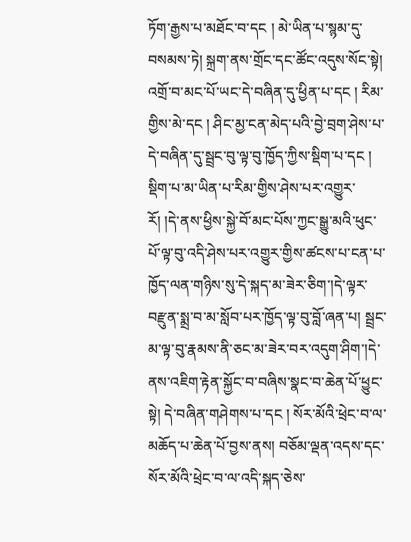ཏོག་རྒྱས་པ་མཐོང་བ་དང ། མེ་ཡིན་པ་སྙམ་དུ་བསམས་ཏེ། སྐྲག་ནས་གྲོང་དང་ཚོང་འདུས་སོང་སྟེ། འགྲོ་བ་མང་པོ་ཡང་དེ་བཞིན་དུ་ཕྱིན་པ་དང ། རིམ་གྱིས་མེ་དང ། ཤིང་མྱ་ངན་མེད་པའི་བྱེ་བྲག་ཤེས་པ་དེ་བཞིན་དུ་སྦྲང་བུ་ལྟ་བུ་ཁྱོད་ཀྱིས་སྡིག་པ་དང ། སྡིག་པ་མ་ཡིན་པ་རིམ་གྱིས་ཤེས་པར་འགྱུར་རོ། །དེ་ནས་ཕྱིས་སྐྱེ་བོ་མང་པོས་ཀྱང་སྒྱུ་མའི་ཕུང་པོ་ལྟ་བུ་འདི་ཤེས་པར་འགྱུར་གྱིས་ཚངས་པ་ངན་པ་ཁྱོད་ལན་གཉིས་སུ་དེ་སྐད་མ་ཟེར་ཅིག་།དེ་ལྟར་བརྫུན་སྨྲ་བ་མ་སློབ་པར་ཁྱོད་ལྟ་བུ་བློ་ཞན་པ། སྦྲང་མ་ལྟ་བུ་རྣམས་ནི་ཅང་མ་ཟེར་བར་འདུག་ཤིག་།དེ་ནས་འཇིག་རྟེན་སྐྱོང་བ་བཞིས་སྣང་བ་ཆེན་པོ་ཕྱུང་སྟེ། དེ་བཞིན་གཤེགས་པ་དང ། སོར་མོའི་ཕྲེང་བ་ལ་མཆོད་པ་ཆེན་པོ་བྱས་ནས། བཅོམ་ལྡན་འདས་དང་སོར་མོའི་ཕྲེང་བ་ལ་འདི་སྐད་ཅེས་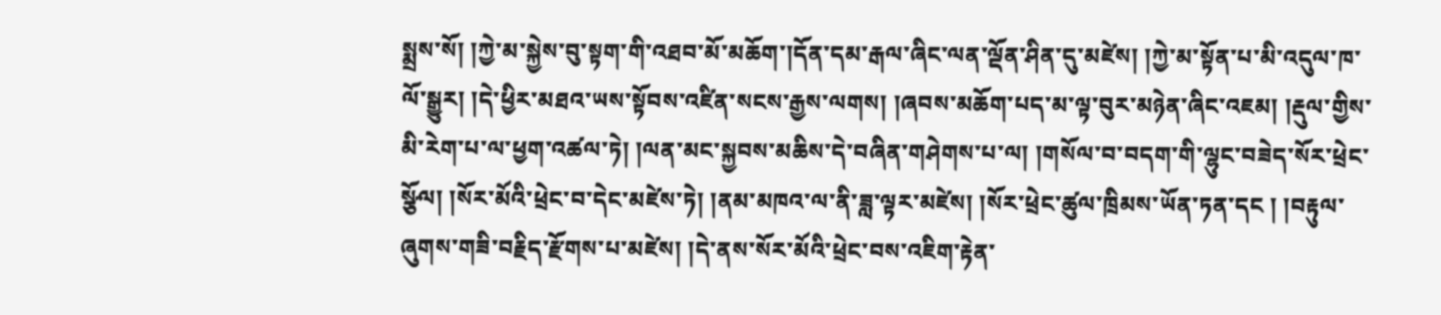སྨྲས་སོ། །ཀྱེ་མ་སྐྱེས་བུ་སྟག་གི་འཐབ་མོ་མཆོག་།དོན་དམ་རྒལ་ཞིང་ལན་ལྡོན་ཤིན་དུ་མཛེས། །ཀྱེ་མ་སྟོན་པ་མི་འདུལ་ཁ་ལོ་སྒྱུར། །དེ་ཕྱིར་མཐའ་ཡས་སྟོབས་འཛིན་སངས་རྒྱས་ལགས། །ཞབས་མཆོག་པད་མ་ལྟ་བུར་མཉེན་ཞིང་འཇམ། །རྡུལ་གྱིས་མི་རེག་པ་ལ་ཕྱག་འཚལ་ཏེ། །ལན་མང་སྐྱབས་མཆིས་དེ་བཞིན་གཤེགས་པ་ལ། །གསོལ་བ་བདག་གི་ལྷུང་བཟེད་སོར་ཕྲེང་སྩོལ། །སོར་མོའི་ཕྲེང་བ་དེང་མཛེས་ཏེ། །ནམ་མཁའ་ལ་ནི་ཟླ་ལྟར་མཛེས། །སོར་ཕྲེང་ཚུལ་ཁྲིམས་ཡོན་ཏན་དང ། །བརྟུལ་ཞུགས་གཟི་བརྗིད་རྫོགས་པ་མཛེས། །དེ་ནས་སོར་མོའི་ཕྲེང་བས་འཇིག་རྟེན་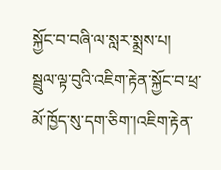སྐྱོང་བ་བཞི་ལ་སླར་སྨྲས་པ།
སྦྲུལ་ལྟ་བུའི་འཇིག་རྟེན་སྐྱོང་བ་ཕྲ་མོ་ཁྱོད་སུ་དག་ཅིག་།འཇིག་རྟེན་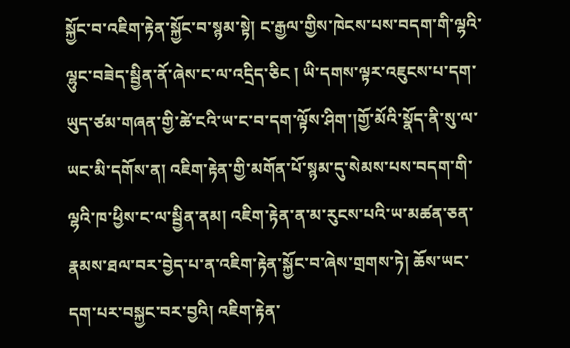སྐྱོང་བ་འཇིག་རྟེན་སྐྱོང་བ་སྙམ་སྟེ། ང་རྒྱལ་གྱིས་ཁེངས་པས་བདག་གི་ལྷའི་ལྷུང་བཟེད་སྦྱིན་ནོ་ཞེས་ང་ལ་འདྲིད་ཅིང ། ཡི་དགས་ལྟར་འཇུངས་པ་དག་ཡུད་ཙམ་གཞན་གྱི་ཚེ་ངའི་ཡ་ང་བ་དག་ལྟོས་ཤིག་།གྱོ་མོའི་སྣོད་ནི་སུ་ལ་ཡང་མི་དགོས་ན། འཇིག་རྟེན་གྱི་མགོན་པོ་སྙམ་དུ་སེམས་པས་བདག་གི་ལྷའི་ཁ་ཕྱིས་ང་ལ་སྦྱིན་ནམ། འཇིག་རྟེན་ན་མ་རུངས་པའི་ཡ་མཚན་ཅན་རྣམས་ཐལ་བར་བྱེད་པ་ན་འཇིག་རྟེན་སྐྱོང་བ་ཞེས་གྲགས་ཏེ། ཆོས་ཡང་དག་པར་བསྐྱང་བར་བྱའི། འཇིག་རྟེན་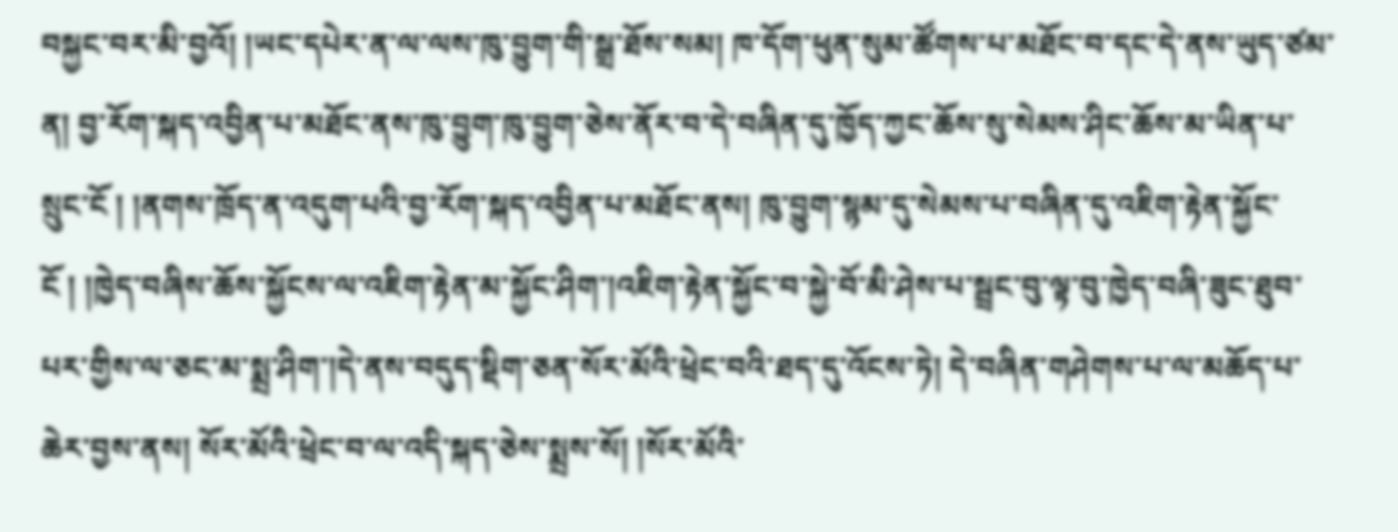བསྐྱང་བར་མི་བྱའོ། །ཡང་དཔེར་ན་ལ་ལས་ཁུ་བྱུག་གི་སྒྲ་ཐོས་སམ། ཁ་དོག་ཕུན་སུམ་ཚོགས་པ་མཐོང་བ་དང་དེ་ནས་ཡུད་ཙམ་ན། བྱ་རོག་སྐད་འབྱིན་པ་མཐོང་ནས་ཁུ་བྱུག་ཁུ་བྱུག་ཅེས་ནོར་བ་དེ་བཞིན་དུ་ཁྱོད་ཀྱང་ཆོས་སུ་སེམས་ཤིང་ཆོས་མ་ཡིན་པ་སྲུང་ངོ ། །ནགས་ཁྲོད་ན་འདུག་པའི་བྱ་རོག་སྐད་འབྱིན་པ་མཐོང་ནས། ཁུ་བྱུག་སྙམ་དུ་སེམས་པ་བཞིན་དུ་འཇིག་རྟེན་སྐྱོང་ངོ ། །ཁྱེད་བཞིས་ཆོས་སྐྱོངས་ལ་འཇིག་རྟེན་མ་སྐྱོང་ཤིག་།འཇིག་རྟེན་སྐྱོང་བ་སྐྱེ་བོ་མི་ཤེས་པ་སྦྲང་བུ་ལྟ་བུ་ཁྱེད་བཞི་ཟུང་ཐུབ་པར་གྱིས་ལ་ཅང་མ་སྨྲ་ཤིག་།དེ་ནས་བདུད་སྡིག་ཅན་སོར་མོའི་ཕྲེང་བའི་ཐད་དུ་འོངས་ཏེ། དེ་བཞིན་གཤེགས་པ་ལ་མཆོད་པ་ཆེར་བྱས་ནས། སོར་མོའི་ཕྲེང་བ་ལ་འདི་སྐད་ཅེས་སྨྲས་སོ། །སོར་མོའི་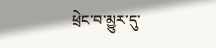ཕྲེང་བ་མྱུར་དུ་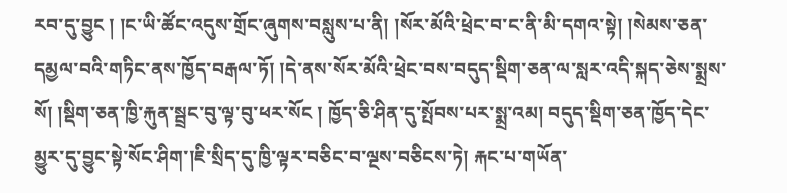རབ་དུ་བྱུང ། །ང་ཡི་ཚོང་འདུས་གྲོང་ཞུགས་བསླུས་པ་ནི། །སོར་མོའི་ཕྲེང་བ་ང་ནི་མི་དགའ་སྟེ། །སེམས་ཅན་དམྱལ་བའི་གཏིང་ནས་ཁྱོད་བརྒལ་ཏོ། །དེ་ནས་སོར་མོའི་ཕྲེང་བས་བདུད་སྡིག་ཅན་ལ་སླར་འདི་སྐད་ཅེས་སྨྲས་སོ། །སྡིག་ཅན་ཁྱི་རྐུན་སྦྲང་བུ་ལྟ་བུ་ཕར་སོང ། ཁྱོད་ཅི་ཤིན་དུ་སྤོབས་པར་སྨྲ་འམ། བདུད་སྡིག་ཅན་ཁྱོད་དེང་མྱུར་དུ་བྱུང་སྟེ་སོང་ཤིག་།ཇི་སྲིད་དུ་ཁྱི་ལྟར་བཅིང་བ་ལྔས་བཅིངས་ཏེ། རྐང་པ་གཡོན་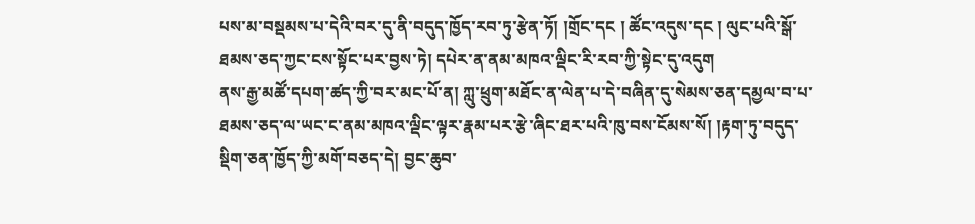པས་མ་བསྡམས་པ་དེའི་བར་དུ་ནི་བདུད་ཁྱོད་རབ་ཏུ་རྩེན་ཏོ། །གྲོང་དང ། ཚོང་འདུས་དང ། ལུང་པའི་སྒོ་ཐམས་ཅད་ཀྱང་ངས་སྟོང་པར་བྱས་ཏེ། དཔེར་ན་ནམ་མཁའ་ལྡིང་རི་རབ་ཀྱི་སྟེང་དུ་འདུག
ནས་རྒྱ་མཚོ་དཔག་ཚད་ཀྱི་བར་མང་པོ་ན། ཀླུ་ཕྲུག་མཐོང་ན་ལེན་པ་དེ་བཞིན་དུ་སེམས་ཅན་དམྱལ་བ་པ་ཐམས་ཅད་ལ་ཡང་ང་ནམ་མཁའ་ལྡིང་ལྟར་རྣམ་པར་རྩེ་ཞིང་ཐར་པའི་ཁུ་བས་ངོམས་སོ། །རྟག་ཏུ་བདུད་སྡིག་ཅན་ཁྱོད་ཀྱི་མགོ་བཅད་དེ། བྱང་ཆུབ་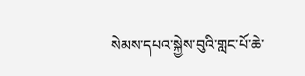སེམས་དཔའ་སྐྱེས་བུའི་གླང་པོ་ཆེ་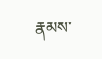རྣམས་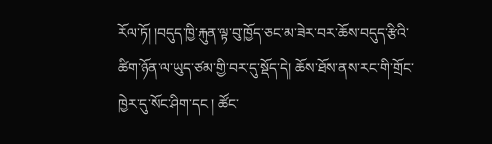རོལ་ཏོ། །བདུད་ཁྱི་རྐུན་ལྟ་བུ་ཁྱོད་ཅང་མ་ཟེར་བར་ཆོས་བདུད་རྩིའི་ཚིག་ཉོན་ལ་ཡུད་ཙམ་གྱི་བར་དུ་སྡོད་དེ། ཆོས་ཐོས་ནས་རང་གི་གྲོང་ཁྱེར་དུ་སོང་ཤིག་དང ། ཚོང་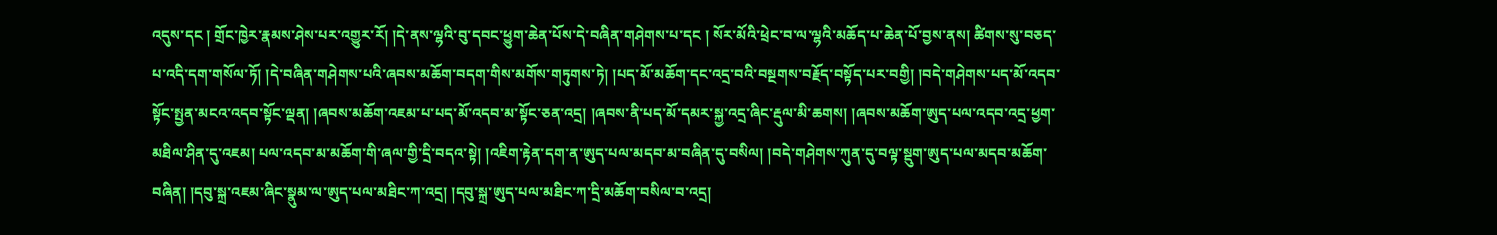འདུས་དང ། གྲོང་ཁྱེར་རྣམས་ཤེས་པར་འགྱུར་རོ། །དེ་ནས་ལྷའི་བུ་དབང་ཕྱུག་ཆེན་པོས་དེ་བཞིན་གཤེགས་པ་དང ། སོར་མོའི་ཕྲེང་བ་ལ་ལྷའི་མཆོད་པ་ཆེན་པོ་བྱས་ནས། ཚིགས་སུ་བཅད་པ་འདི་དག་གསོལ་ཏོ། །དེ་བཞིན་གཤེགས་པའི་ཞབས་མཆོག་བདག་གིས་མགོས་གཏུགས་ཏེ། །པད་མོ་མཆོག་དང་འདྲ་བའི་བསྔགས་བརྗོད་བསྟོད་པར་བགྱི། །བདེ་གཤེགས་པད་མོ་འདབ་སྟོང་སྤྱན་མངའ་འདབ་སྟོང་ལྡན། །ཞབས་མཆོག་འཇམ་པ་པད་མོ་འདབ་མ་སྟོང་ཅན་འདྲ། །ཞབས་ནི་པད་མོ་དམར་སྐྱ་འདྲ་ཞིང་རྡུལ་མི་ཆགས། །ཞབས་མཆོག་ཨུད་པལ་འདབ་འདྲ་ཕྱག་མཐིལ་ཤིན་དུ་འཇམ། པལ་འདབ་མ་མཆོག་གི་ཞལ་གྱི་དྲི་བདའ་སྟེ། །འཇིག་རྟེན་དག་ན་ཨུད་པལ་མདབ་མ་བཞིན་དུ་བསིལ། །བདེ་གཤེགས་ཀུན་དུ་བལྟ་སྡུག་ཨུད་པལ་མདབ་མཆོག་བཞིན། །དབུ་སྐྲ་འཇམ་ཞིང་སྣུམ་ལ་ཨུད་པལ་མཐིང་ཀ་འདྲ། །དབུ་སྐྲ་ཨུད་པལ་མཐིང་ཀ་དྲི་མཆོག་བསིལ་བ་འདྲ།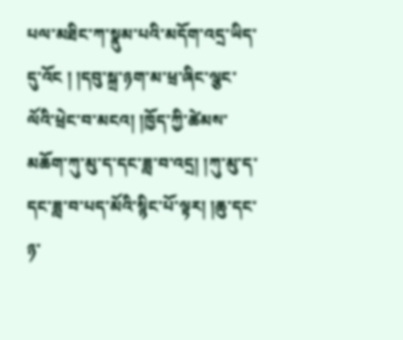པལ་མཐིང་ཀ་སྣུམ་པའི་མདོག་འདྲ་ཡིད་དུ་འོང ། །དབུ་སྐྲ་ཉག་མ་ཕྲ་ཞིང་ལྕང་ལོའི་ཕྲེང་བ་མངའ། །ཁྱོད་ཀྱི་ཚེམས་མཆོག་ཀུ་མུ་ད་དང་ཟླ་བ་འདྲ། །ཀུ་མུ་ད་དང་ཟླ་བ་པད་མོའི་སྙིང་པོ་ལྟར། །ཆུ་དང་ཉ་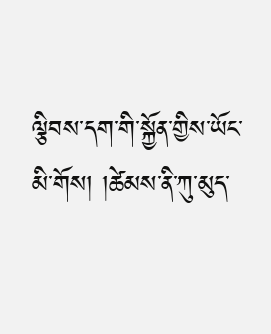ལྕིབས་དག་གི་སྐྱོན་གྱིས་ཡོང་མི་གོས། །ཚེམས་ནི་ཀུ་མུད་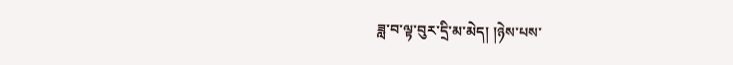ཟླ་བ་ལྟ་བུར་དྲི་མ་མེད། །ཉེས་པས་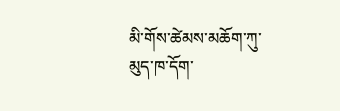མི་གོས་ཚེམས་མཆོག་ཀུ་མུད་ཁ་དོག་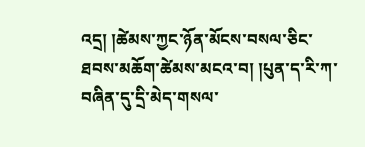འདྲ། །ཚེམས་ཀྱང་ཉོན་མོངས་བསལ་ཅིང་ཐབས་མཆོག་ཚེམས་མངའ་བ། །པུན་ད་རི་ཀ་བཞིན་དུ་དྲི་མེད་གསལ་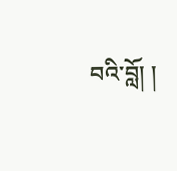བའི་བློ། །